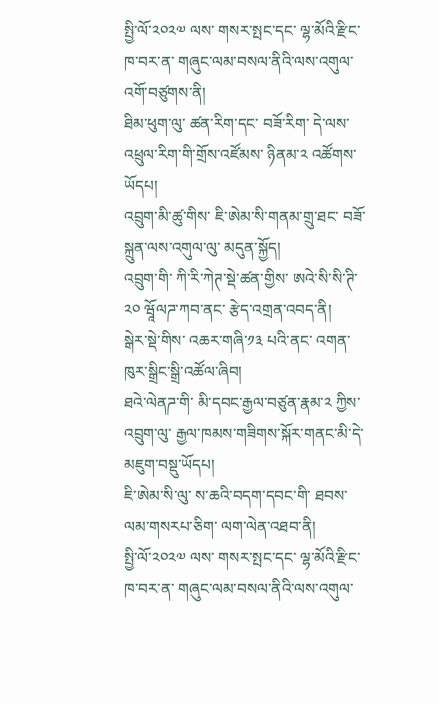སྤྱི་ལོ་༢༠༢༧ ལས་ གསར་སྤང་དང་ ལྷ་མོའི་རྫིང་ཁ་བར་ན་ གཞུང་ལམ་བསལ་ནིའི་ལས་འགུལ་ འགོ་བཙུགས་ནི།
ཐིམ་ཕུག་ལུ་ ཚན་རིག་དང་ བཟོ་རིག་ དེ་ལས་ འཕྲུལ་རིག་གི་གྲོས་འཛོམས་ ཉིནམ་༢ འཚོགས་ཡོདཔ།
འབྲུག་མི་ཚུ་གིས་ ཇི་ཨེམ་སི་གནམ་གྲུ་ཐང་ བཟོ་སྐྲུན་ལས་འགུལ་ལུ་ མདུན་སྐྱོད།
འབྲུག་གི་ ཀི་རི་ཀེཊ་སྡེ་ཚན་གྱིས་ ཨའེ་སི་སི་ཊི་༢༠ ཝཱོལཌ་ཀབ་ནང་ རྩེད་འགྲན་འབད་ནི།
སྒེར་སྡེ་གིས་ འཆར་གཞི་༡༣ པའི་ནང་ འགན་ཁུར་སྒྲིང་སྒྲི་འཚོལ་ཞིབ།
ཐའེ་ལེནཌ་གི་ མི་དབང་རྒྱལ་བཙུན་རྣམ་༢ ཀྱིས་ འབྲུག་ལུ་ རྒྱལ་ཁམས་གཟིགས་སྐོར་གནང་མི་དེ་ མཇུག་བསྡུ་ཡོདཔ།
ཇི་ཨེམ་སི་ལུ་ ས་ཆའི་བདག་དབང་གི་ ཐབས་ལམ་གསརཔ་ཅིག་ ལག་ལེན་འཐབ་ནི།
སྤྱི་ལོ་༢༠༢༧ ལས་ གསར་སྤང་དང་ ལྷ་མོའི་རྫིང་ཁ་བར་ན་ གཞུང་ལམ་བསལ་ནིའི་ལས་འགུལ་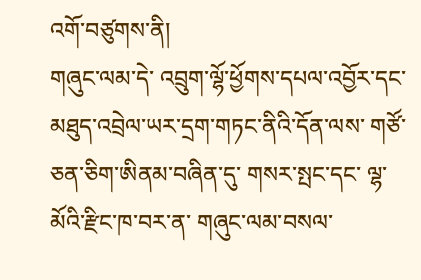འགོ་བཙུགས་ནི།
གཞུང་ལམ་དེ་ འབྲུག་ལྷོ་ཕྱོགས་དཔལ་འབྱོར་དང་ མཐུད་འབྲེལ་ཡར་དྲག་གཏང་ནིའི་དོན་ལས་ གཙོ་ཅན་ཅིག་ཨིནམ་བཞིན་དུ་ གསར་སྤང་དང་ ལྷ་མོའི་རྫིང་ཁ་བར་ན་ གཞུང་ལམ་བསལ་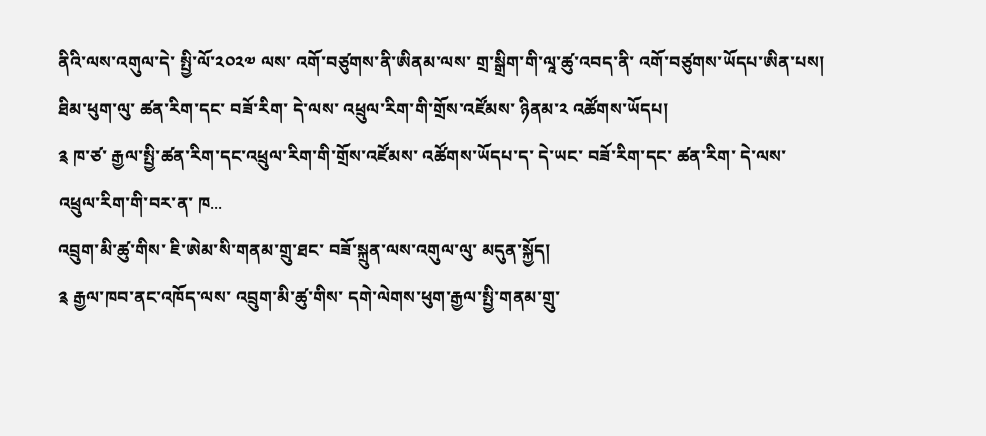ནིའི་ལས་འགུལ་དེ་ སྤྱི་ལོ་༢༠༢༧ ལས་ འགོ་བཙུགས་ནི་ཨིནམ་ལས་ གྲ་སྒྲིག་གི་ལཱ་ཚུ་འབད་ནི་ འགོ་བཙུགས་ཡོདཔ་ཨིན་པས།
ཐིམ་ཕུག་ལུ་ ཚན་རིག་དང་ བཟོ་རིག་ དེ་ལས་ འཕྲུལ་རིག་གི་གྲོས་འཛོམས་ ཉིནམ་༢ འཚོགས་ཡོདཔ།
༉ ཁ་ཙ་ རྒྱལ་སྤྱི་ཚན་རིག་དང་འཕྲུལ་རིག་གི་གྲོས་འཛོམས་ འཚོགས་ཡོདཔ་ད་ དེ་ཡང་ བཟོ་རིག་དང་ ཚན་རིག་ དེ་ལས་ འཕྲུལ་རིག་གི་བར་ན་ ཁ...
འབྲུག་མི་ཚུ་གིས་ ཇི་ཨེམ་སི་གནམ་གྲུ་ཐང་ བཟོ་སྐྲུན་ལས་འགུལ་ལུ་ མདུན་སྐྱོད།
༉ རྒྱལ་ཁབ་ནང་འཁོད་ལས་ འབྲུག་མི་ཚུ་གིས་ དགེ་ལེགས་ཕུག་རྒྱལ་སྤྱི་གནམ་གྲུ་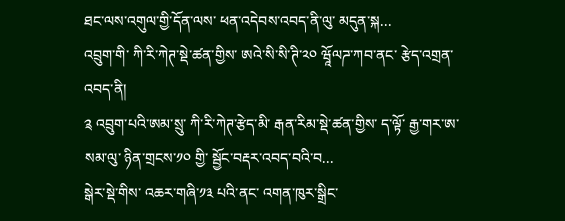ཐང་ལས་འགུལ་གྱི་དོན་ལས་ ཕན་འདེབས་འབད་ནི་ལུ་ མདུན་སྐ...
འབྲུག་གི་ ཀི་རི་ཀེཊ་སྡེ་ཚན་གྱིས་ ཨའེ་སི་སི་ཊི་༢༠ ཝཱོལཌ་ཀབ་ནང་ རྩེད་འགྲན་འབད་ནི།
༉ འབྲུག་པའི་ཨམ་སྲུ་ ཀི་རི་ཀེཊ་རྩེད་མི་ རྒན་རིམ་སྡེ་ཚན་གྱིས་ ད་ལྟོ་ རྒྱ་གར་ཨ་སམ་ལུ་ ཉིན་གྲངས་༡༠ གྱི་ སྦྱོང་བརྡར་འབད་བའི་བ...
སྒེར་སྡེ་གིས་ འཆར་གཞི་༡༣ པའི་ནང་ འགན་ཁུར་སྒྲིང་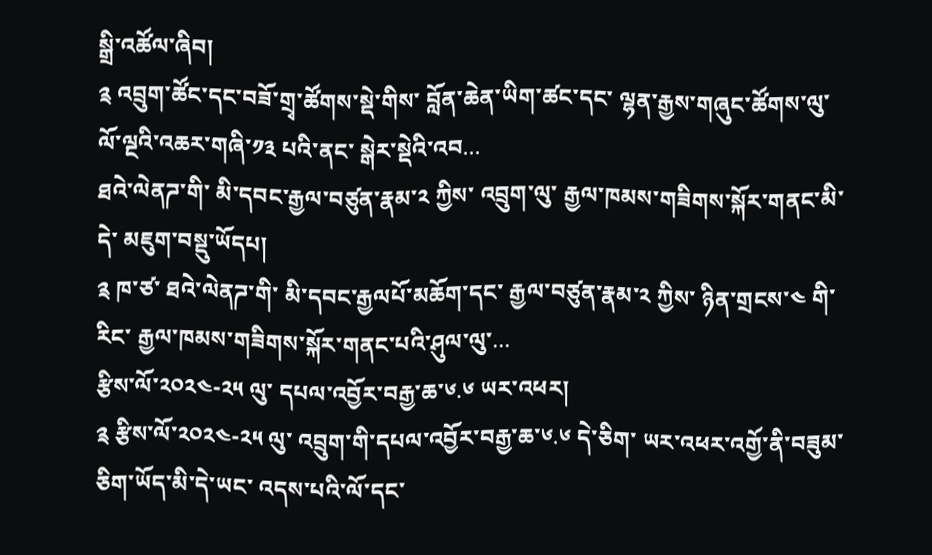སྒྲི་འཚོལ་ཞིབ།
༉ འབྲུག་ཚོང་དང་བཟོ་གྲྭ་ཚོགས་སྡེ་གིས་ བློན་ཆེན་ཡིག་ཚང་དང་ ལྷན་རྒྱས་གཞུང་ཚོགས་ལུ་ ལོ་ལྔའི་འཆར་གཞི་༡༣ པའི་ནང་ སྒེར་སྡེའི་འབ...
ཐའེ་ལེནཌ་གི་ མི་དབང་རྒྱལ་བཙུན་རྣམ་༢ ཀྱིས་ འབྲུག་ལུ་ རྒྱལ་ཁམས་གཟིགས་སྐོར་གནང་མི་དེ་ མཇུག་བསྡུ་ཡོདཔ།
༉ ཁ་ཙ་ ཐའེ་ལེནཌ་གི་ མི་དབང་རྒྱལཔོ་མཆོག་དང་ རྒྱལ་བཙུན་རྣམ་༢ ཀྱིས་ ཉིན་གྲངས་༤ གི་རིང་ རྒྱལ་ཁམས་གཟིགས་སྐོར་གནང་པའི་ཤུལ་ལུ་...
རྩིས་ལོ་༢༠༢༤-༢༥ ལུ་ དཔལ་འབྱོར་བརྒྱ་ཆ་༦.༦ ཡར་འཕར།
༉ རྩིས་ལོ་༢༠༢༤-༢༥ ལུ་ འབྲུག་གི་དཔལ་འབྱོར་བརྒྱ་ཆ་༦.༦ དེ་ཅིག་ ཡར་འཕར་འགྱོ་ནི་བཟུམ་ཅིག་ཡོད་མི་དེ་ཡང་ འདས་པའི་ལོ་དང་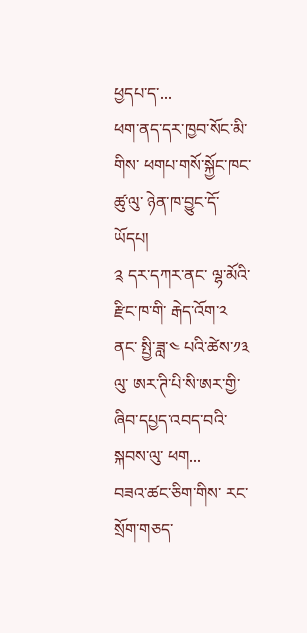ཕྱདཔ་ད་...
ཕག་ནད་དར་ཁྱབ་སོང་མི་གིས་ ཕགཔ་གསོ་སྐྱོང་ཁང་ཚུ་ལུ་ ཉེན་ཁ་བྱུང་དོ་ཡོདཔ།
༉ དར་དཀར་ནང་ ལྷ་མོའི་རྫིང་ཁ་གི་ རྒེད་འོག་༢ ནང་ སྤྱི་ཟླ་༤ པའི་ཚེས་༡༣ ལུ་ ཨར་ཊི་པི་སི་ཨར་གྱི་ ཞིབ་དཔྱད་འབད་བའི་སྐབས་ལུ་ ཕག...
བཟའ་ཚང་ཅིག་གིས་ རང་སྲོག་གཅད་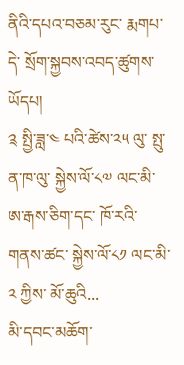ནིའི་དཔའ་བཅམ་རུང་ རྨགཔ་དེ་ སྲོག་སྐྱབས་འབད་ཚུགས་ཡོདཔ།
༉ སྤྱི་ཟླ་༤ པའི་ཚེས་༢༥ ལུ་ སྤུ་ན་ཁ་ལུ་ སྐྱེས་ལོ་༨༧ ལང་མི་ ཨ་རྒས་ཅིག་དང་ ཁོ་རའི་གནས་ཚང་ སྐྱེས་ལོ་༨༡ ལང་མི་༢ ཀྱིས་ མོ་ཆུའི...
མི་དབང་མཆོག་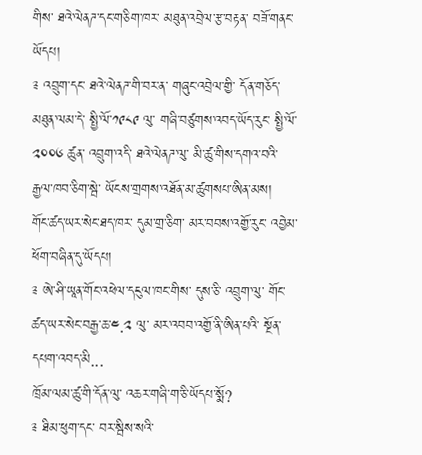གིས་ ཐའེ་ལེནཌ་དང་གཅིག་ཁར་ མཐུན་འབྲེལ་རྩ་བརྟན་ བཟོ་གནང་ཡོདཔ།
༉ འབྲུག་དང་ ཐའེ་ལེནཌ་གི་བར་ན་ གཞུང་འབྲེལ་གྱི་ དོན་གཅོད་མཐུན་ལམ་དེ་ སྤྱི་ལོ་༡༩༨༩ ལུ་ གཞི་བཙུགས་འབད་ཡོད་རུང་ སྤྱི་ལོ་༢༠༠༦ ཚུན་ འབྲུག་འདི་ ཐའེ་ལེནཌ་ལུ་ མི་ཚུ་གིས་དགའ་བའི་ རྒྱལ་ཁབ་ཅིག་སྦེ་ ཡོངས་གྲགས་འཐོན་མ་ཚུགསཔ་ཨིན་མས།
གོང་ཚད་ཡར་སེང་ཐད་ཁར་ དུམ་གྲ་ཅིག་ མར་བབས་འགྱོ་རུང་ འབྱེམ་ཕོག་བཞིན་དུ་ཡོདཔ།
༉ ཨེ་ཤི་ཡཱན་གོང་འཕེལ་དངུལ་ཁང་གིས་ དུས་ཅི་ འབྲུག་ལུ་ གོང་ཚད་ཡར་སེང་བརྒྱ་ཆ་༤.༢ ལུ་ མར་འབབ་འགྱོ་ནི་ཨིན་པའི་ སྔོན་དཔག་འབད་མི...
ཁྲོམ་ལམ་ཚུ་གི་དོན་ལུ་ འཆར་གཞི་ག་ཅི་ཡོདཔ་སྨོ?
༉ ཐིམ་ཕུག་དང་ བར་སྦིས་སའི་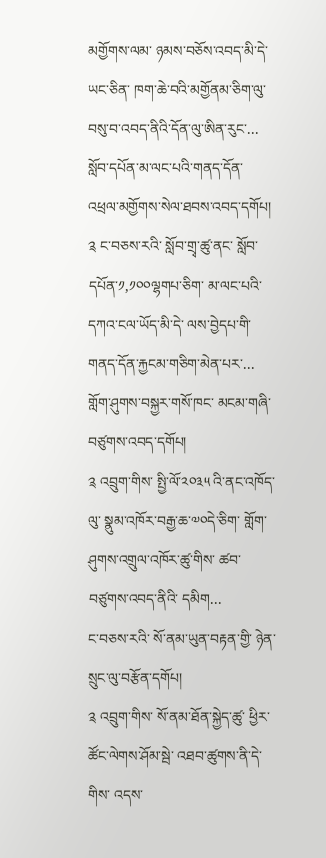མགྱོགས་ལམ་ ཉམས་བཅོས་འབད་མི་དེ་ ཡང་ཅིན་ ཁག་ཆེ་བའི་མགྱོནམ་ཅིག་ལུ་ བསུ་བ་འབད་ནིའི་དོན་ལུ་ཨིན་རུང་...
སློབ་དཔོན་མ་ལང་པའི་གནད་དོན་ འཕྲལ་མགྱོགས་སེལ་ཐབས་འབད་དགོཔ།
༉ ང་བཅས་རའི་ སློབ་གྲྭ་ཚུ་ནང་ སློབ་དཔོན་༡,༡༠༠ལྷགཔ་ཅིག་ མ་ལང་པའི་དཀའ་ངལ་ཡོད་མི་དེ་ ལས་བྱེདཔ་གི་ གནད་དོན་རྐྱངམ་གཅིག་མེན་པར་...
གློག་ཤུགས་བསྐྱར་གསོ་ཁང་ མངམ་གཞི་བཙུགས་འབད་དགོཔ།
༉ འབྲུག་གིས་ སྤྱི་ལོ་༢༠༣༥ འི་ནང་འཁོད་ལུ་ སྣུམ་འཁོར་བརྒྱ་ཆ་༧༠དེ་ཅིག་ གློག་ཤུགས་འགྲུལ་འཁོར་ཚུ་གིས་ ཚབ་བཙུགས་འབད་ནིའི་ དམིག...
ང་བཅས་རའི་ སོ་ནམ་ཡུན་བརྟན་གྱི་ ཉེན་སྲུང་ལུ་བརྩོན་དགོཔ།
༉ འབྲུག་གིས་ སོ་ནམ་ཐོན་སྐྱེད་ཚུ་ ཕྱིར་ཚོང་ལེགས་ཤོམ་སྦེ་ འཐབ་ཚུགས་ནི་དེ་གིས་ འདས་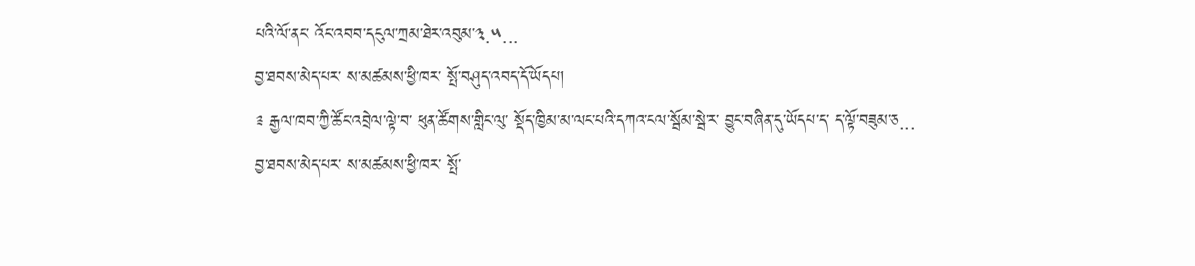པའི་ལོ་ནང་ འོང་འབབ་དངུལ་ཀྲམ་ཐེར་འབུམ་༣.༥...
བྱ་ཐབས་མེད་པར་ ས་མཚམས་ཕྱི་ཁར་ སྤོ་བཤུད་འབད་དོ་ཡོདཔ།
༉ རྒྱལ་ཁབ་ཀྱི་ཚོང་འབྲེལ་ལྟེ་བ་ ཕུན་ཚོགས་གླིང་ལུ་ སྡོད་ཁྱིམ་མ་ལང་པའི་དཀའ་ངལ་སྦོམ་སྦེ་ར་ བྱུང་བཞིན་དུ་ཡོདཔ་ད་ ད་ལྟོ་བཟུམ་ཅ...
བྱ་ཐབས་མེད་པར་ ས་མཚམས་ཕྱི་ཁར་ སྤོ་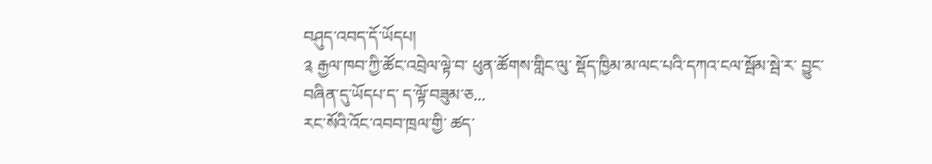བཤུད་འབད་དོ་ཡོདཔ།
༉ རྒྱལ་ཁབ་ཀྱི་ཚོང་འབྲེལ་ལྟེ་བ་ ཕུན་ཚོགས་གླིང་ལུ་ སྡོད་ཁྱིམ་མ་ལང་པའི་དཀའ་ངལ་སྦོམ་སྦེ་ར་ བྱུང་བཞིན་དུ་ཡོདཔ་ད་ ད་ལྟོ་བཟུམ་ཅ...
རང་སོའི་འོང་འབབ་ཁྲལ་གྱི་ ཚད་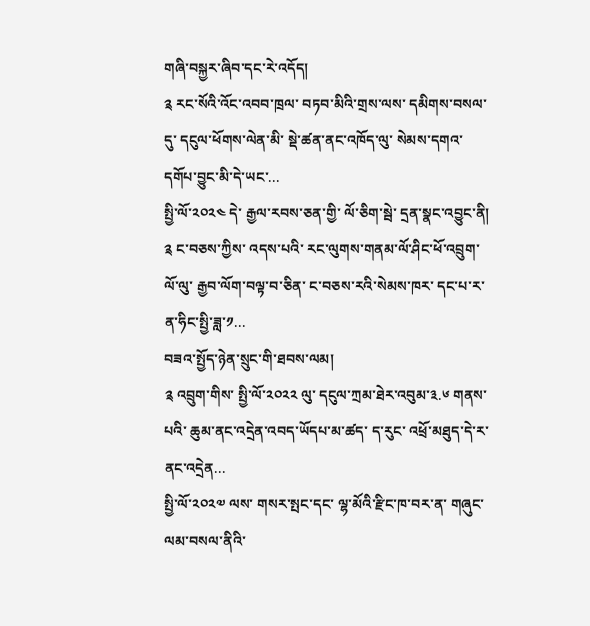གཞི་བསྐྱར་ཞིབ་དང་རེ་འདོད།
༉ རང་སོའི་འོང་འབབ་ཁྲལ་ བཏབ་མིའི་གྲས་ལས་ དམིགས་བསལ་དུ་ དངུལ་ཕོགས་ལེན་མི་ སྡེ་ཚན་ནང་འཁོད་ལུ་ སེམས་དགའ་དགོཔ་བྱུང་མི་དེ་ཡང་...
སྤྱི་ལོ་༢༠༢༤ དེ་ རྒྱལ་རབས་ཅན་གྱི་ ལོ་ཅིག་སྦེ་ དྲན་སྣང་འབྱུང་ནི།
༉ ང་བཅས་ཀྱིས་ འདས་པའི་ རང་ལུགས་གནམ་ལོ་ཤིང་ཕོ་འབྲུག་ལོ་ལུ་ རྒྱབ་ལོག་བལྟ་བ་ཅིན་ ང་བཅས་རའི་སེམས་ཁར་ དང་པ་ར་ ན་ཧིང་སྤྱི་ཟླ་༡...
བཟའ་སྤྱོད་ཉེན་སྲུང་གི་ཐབས་ལམ།
༉ འབྲུག་གིས་ སྤྱི་ལོ་༢༠༢༢ ལུ་ དངུལ་ཀྲམ་ཐེར་འབུམ་༣.༦ གནས་པའི་ ཆུམ་ནང་འདྲེན་འབད་ཡོདཔ་མ་ཚད་ ད་རུང་ འཕྲོ་མཐུད་དེ་ར་ ནང་འདྲེན...
སྤྱི་ལོ་༢༠༢༧ ལས་ གསར་སྤང་དང་ ལྷ་མོའི་རྫིང་ཁ་བར་ན་ གཞུང་ལམ་བསལ་ནིའི་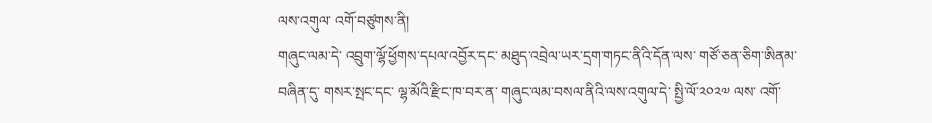ལས་འགུལ་ འགོ་བཙུགས་ནི།
གཞུང་ལམ་དེ་ འབྲུག་ལྷོ་ཕྱོགས་དཔལ་འབྱོར་དང་ མཐུད་འབྲེལ་ཡར་དྲག་གཏང་ནིའི་དོན་ལས་ གཙོ་ཅན་ཅིག་ཨིནམ་བཞིན་དུ་ གསར་སྤང་དང་ ལྷ་མོའི་རྫིང་ཁ་བར་ན་ གཞུང་ལམ་བསལ་ནིའི་ལས་འགུལ་དེ་ སྤྱི་ལོ་༢༠༢༧ ལས་ འགོ་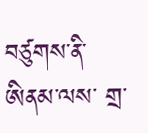བཙུགས་ནི་ཨིནམ་ལས་ གྲ་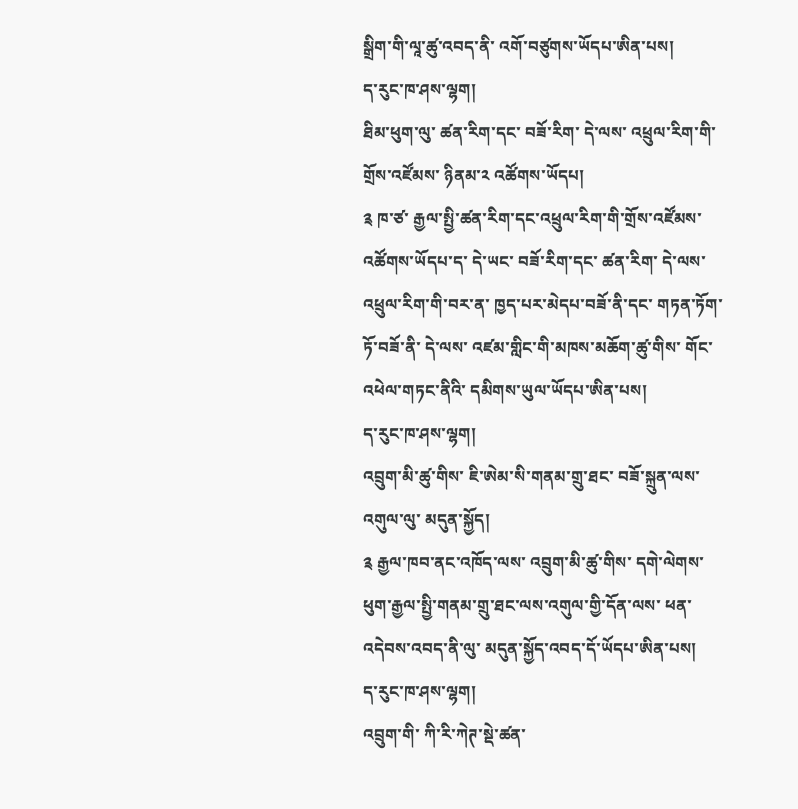སྒྲིག་གི་ལཱ་ཚུ་འབད་ནི་ འགོ་བཙུགས་ཡོདཔ་ཨིན་པས།
ད་རུང་ཁ་ཤས་ལྷག།
ཐིམ་ཕུག་ལུ་ ཚན་རིག་དང་ བཟོ་རིག་ དེ་ལས་ འཕྲུལ་རིག་གི་གྲོས་འཛོམས་ ཉིནམ་༢ འཚོགས་ཡོདཔ།
༉ ཁ་ཙ་ རྒྱལ་སྤྱི་ཚན་རིག་དང་འཕྲུལ་རིག་གི་གྲོས་འཛོམས་ འཚོགས་ཡོདཔ་ད་ དེ་ཡང་ བཟོ་རིག་དང་ ཚན་རིག་ དེ་ལས་ འཕྲུལ་རིག་གི་བར་ན་ ཁྱད་པར་མེདཔ་བཟོ་ནི་དང་ གཏན་ཏོག་ཏོ་བཟོ་ནི་ དེ་ལས་ འཛམ་གླིང་གི་མཁས་མཆོག་ཚུ་གིས་ གོང་འཕེལ་གཏང་ནིའི་ དམིགས་ཡུལ་ཡོདཔ་ཨིན་པས།
ད་རུང་ཁ་ཤས་ལྷག།
འབྲུག་མི་ཚུ་གིས་ ཇི་ཨེམ་སི་གནམ་གྲུ་ཐང་ བཟོ་སྐྲུན་ལས་འགུལ་ལུ་ མདུན་སྐྱོད།
༉ རྒྱལ་ཁབ་ནང་འཁོད་ལས་ འབྲུག་མི་ཚུ་གིས་ དགེ་ལེགས་ཕུག་རྒྱལ་སྤྱི་གནམ་གྲུ་ཐང་ལས་འགུལ་གྱི་དོན་ལས་ ཕན་འདེབས་འབད་ནི་ལུ་ མདུན་སྐྱོད་འབད་དོ་ཡོདཔ་ཨིན་པས།
ད་རུང་ཁ་ཤས་ལྷག།
འབྲུག་གི་ ཀི་རི་ཀེཊ་སྡེ་ཚན་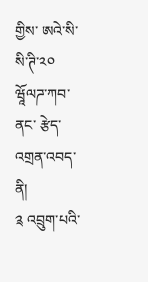གྱིས་ ཨའེ་སི་སི་ཊི་༢༠ ཝཱོལཌ་ཀབ་ནང་ རྩེད་འགྲན་འབད་ནི།
༉ འབྲུག་པའི་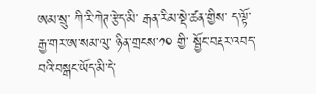ཨམ་སྲུ་ ཀི་རི་ཀེཊ་རྩེད་མི་ རྒན་རིམ་སྡེ་ཚན་གྱིས་ ད་ལྟོ་ རྒྱ་གར་ཨ་སམ་ལུ་ ཉིན་གྲངས་༡༠ གྱི་ སྦྱོང་བརྡར་འབད་བའི་བསྒང་ཡོད་མི་དེ་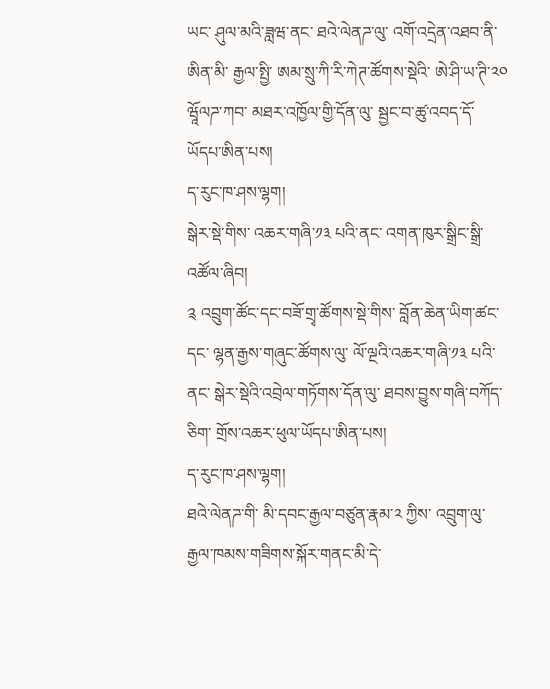ཡང་ ཤུལ་མའི་ཟླཝ་ནང་ ཐའེ་ལེནཌ་ལུ་ འགོ་འདྲེན་འཐབ་ནི་ཨིན་མི་ རྒྱལ་སྤྱི་ ཨམ་སྲུ་ཀི་རི་ཀེཊ་ཚོགས་སྡེའི་ ཨེ་ཤི་ཡ་ཊི་༢༠ ཝཱོལཌ་ཀབ་ མཐར་འཁྱོལ་གྱི་དོན་ལུ་ སྦྱང་བ་ཚུ་འབད་དོ་ཡོདཔ་ཨིན་པས།
ད་རུང་ཁ་ཤས་ལྷག།
སྒེར་སྡེ་གིས་ འཆར་གཞི་༡༣ པའི་ནང་ འགན་ཁུར་སྒྲིང་སྒྲི་འཚོལ་ཞིབ།
༉ འབྲུག་ཚོང་དང་བཟོ་གྲྭ་ཚོགས་སྡེ་གིས་ བློན་ཆེན་ཡིག་ཚང་དང་ ལྷན་རྒྱས་གཞུང་ཚོགས་ལུ་ ལོ་ལྔའི་འཆར་གཞི་༡༣ པའི་ནང་ སྒེར་སྡེའི་འབྲེལ་གཏོགས་དོན་ལུ་ ཐབས་བྱུས་གཞི་བཀོད་ཅིག་ གྲོས་འཆར་ཕུལ་ཡོདཔ་ཨིན་པས།
ད་རུང་ཁ་ཤས་ལྷག།
ཐའེ་ལེནཌ་གི་ མི་དབང་རྒྱལ་བཙུན་རྣམ་༢ ཀྱིས་ འབྲུག་ལུ་ རྒྱལ་ཁམས་གཟིགས་སྐོར་གནང་མི་དེ་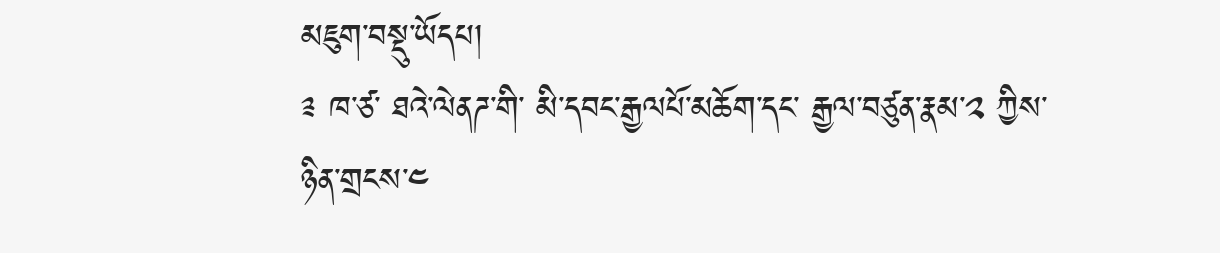མཇུག་བསྡུ་ཡོདཔ།
༉ ཁ་ཙ་ ཐའེ་ལེནཌ་གི་ མི་དབང་རྒྱལཔོ་མཆོག་དང་ རྒྱལ་བཙུན་རྣམ་༢ ཀྱིས་ ཉིན་གྲངས་༤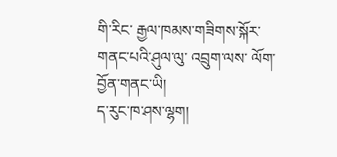གི་རིང་ རྒྱལ་ཁམས་གཟིགས་སྐོར་གནང་པའི་ཤུལ་ལུ་ འབྲུག་ལས་ ལོག་བྱོན་གནང་ཡི།
ད་རུང་ཁ་ཤས་ལྷག།